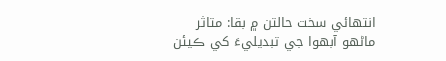انتھائي سخت حالتن ۾ بقا: متاثر ماڻھو آبهوا جي تبديليءَ کي ڪيئن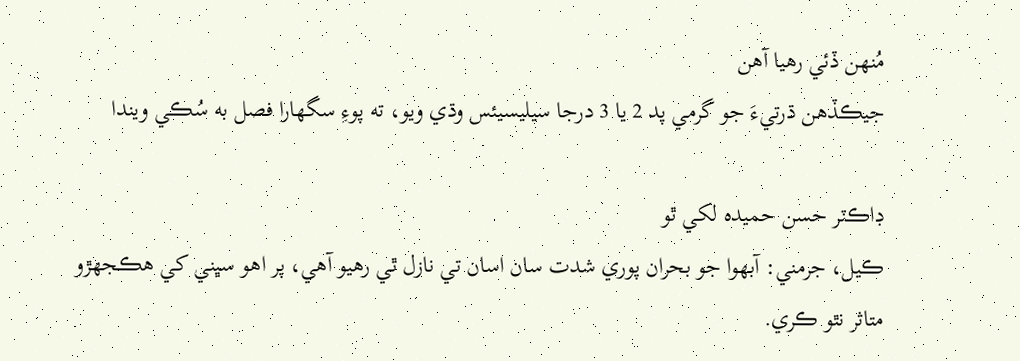مُنھن ڏئي رهيا آهن
جيڪڏهن ڌرتيءَ جو گرمي پد 2 يا 3 درجا سيليسيئس وڌي ويو، ته پوءِ سگھارا فصل به سُڪي ويندا

ڊاڪٽر حسن حميده لکي ٿو
ڪيل، جرمني: آبهوا جو بحران پوري شدت سان اسان تي نازل ٿي رهيو آهي، پر اهو سڀني کي هڪجهڙو متاثر نٿو ڪري.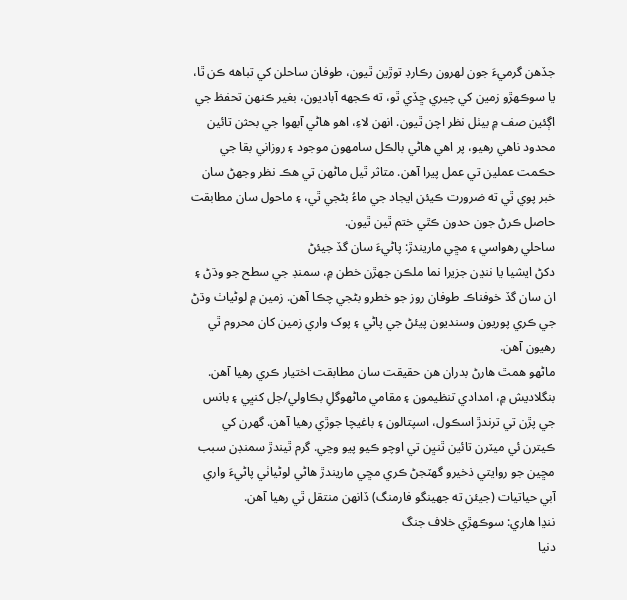جڏهن گرميءَ جون لهرون رڪارڊ توڙين ٿيون، طوفان ساحلن کي تباهه ڪن ٿا، يا سوڪھڙو زمين کي چيري ڇڏي ٿو، ته ڪجهه آباديون، بغير ڪنهن تحفظ جي اڳئين صف ۾ بيٺل نظر اچن ٿيون. انهن لاءِ، اهو هاڻي آبهوا جي بحثن تائين محدود ناهي رهيو، پر اهي هاڻي بالڪل سامهون موجود ۽ روزاني بقا جي حڪمت عملين تي عمل پيرا آهن. متاثر ٿيل ماڻهن تي هڪ نظر وجهڻ سان خبر پوي ٿي ته ضرورت ڪيئن ايجاد جي ماءُ بڻجي ٿي، ۽ ماحول سان مطابقت حاصل ڪرڻ جون حدون ڪٿي ختم ٿين ٿيون.
ساحلي رهواسي ۽ مڇي ماريندڙ: پاڻيءَ سان گڏ جيئڻ
دکڻ ايشيا يا ننڍن جزيرا نما ملڪن جهڙن خطن ۾، سمنڊ جي سطح جو وڌڻ ۽ ان سان گڏ خوفناڪ طوفان روز جو خطرو بڻجي چڪا آهن. زمين ۾ لوڻياٺ وڌڻ جي ڪري پوريون وسنديون پيئڻ جي پاڻي ۽ پوک واري زمين کان محروم ٿي رهيون آهن.
ماڻهو همٿ هارڻ بدران هن حقيقت سان مطابقت اختيار ڪري رهيا آهن. بنگلاديش ۾، امدادي تنظيمون ۽ مقامي ماڻهوگلِ بڪاولي/جل کنڀي ۽ بانس جي پڙن تي ترندڙ اسڪول، اسپتالون ۽ باغيچا جوڙي رهيا آهن. گهرن کي ڪيترن ئي ميٽرن تائين ٿنڀن تي اوچو ڪيو پيو وڃي. گرم ٿيندڙ سمنڊن سبب مڇين جو روايتي ذخيرو گھٽجڻ ڪري مڇي ماريندڙ هاڻي لوڻياٺي پاڻيءَ واري آبي حياتيات (جيئن ته جھينگو فارمنگ) ڏانهن منتقل ٿي رهيا آهن.
ننڍا هاري: سوڪھڙي خلاف جنگ
دنيا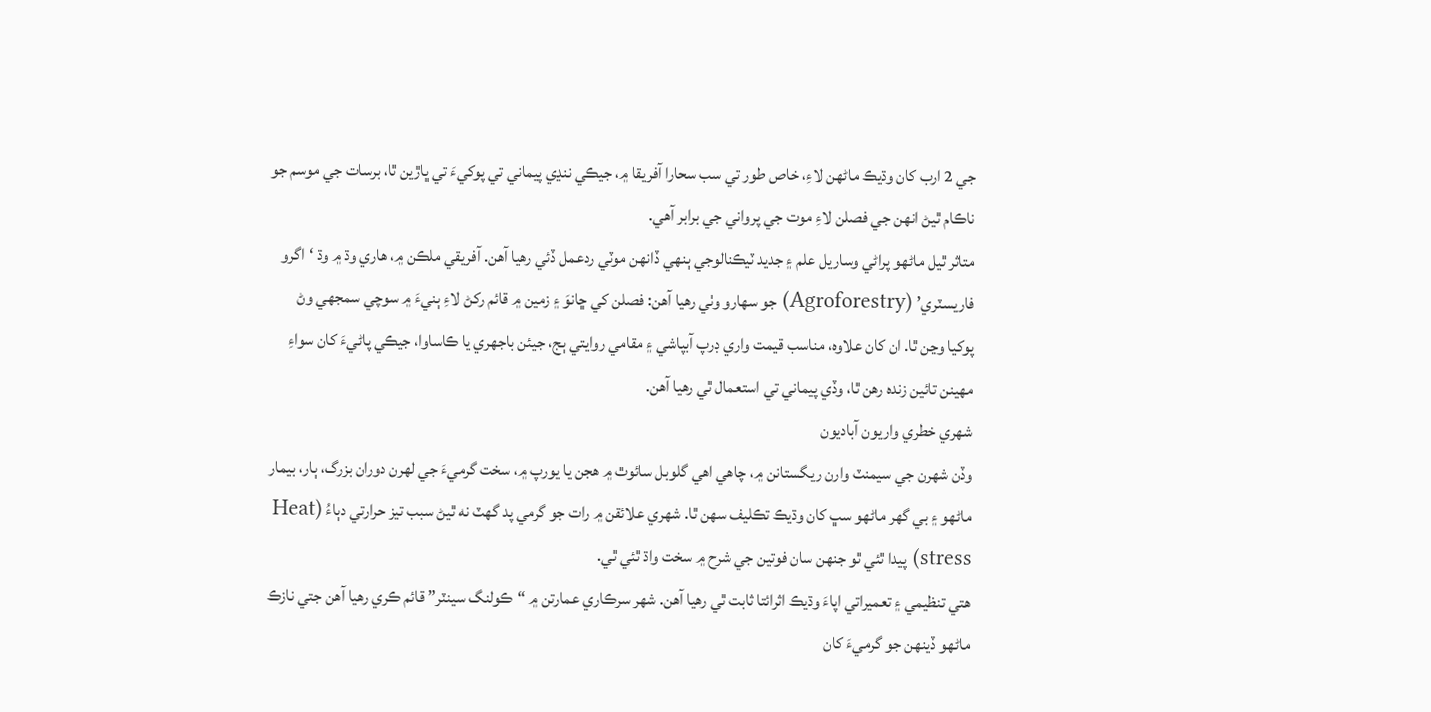جي 2 ارب کان وڌيڪ ماڻهن لاءِ، خاص طور تي سب سحارا آفريقا ۾، جيڪي ننڍي پيماني تي پوکيءَ تي ڀاڙين ٿا، برسات جي موسم جو ناڪام ٿيڻ انهن جي فصلن لاءِ موت جي پرواني جي برابر آهي.
متاثر ٿيل ماڻهو پراڻي وساريل علم ۽ جديد ٽيڪنالوجي ٻنهي ڏانهن موٽي ردعمل ڏئي رهيا آهن. آفريقي ملڪن ۾، هاري وڌ ۾ وڌ ‘اگرو فاريسٽري’ (Agroforestry) جو سهارو وٺي رهيا آهن: فصلن کي ڇانوَ ۽ زمين ۾ قائم رکڻ لاءِ ٻنيءَ ۾ سوچي سمجهي وڻ پوکيا وڃن ٿا. ان کان علاوه، مناسب قيمت واري ڊرپ آبپاشي ۽ مقامي روايتي ٻج، جيئن باجھري يا ڪاساوا، جيڪي پاڻيءَ کان سواءِ مهينن تائين زنده رهن ٿا، وڏي پيماني تي استعمال ٿي رهيا آهن.
شهري خطري واريون آباديون
وڏن شهرن جي سيمنٽ وارن ريگستانن ۾، چاهي اهي گلوبل سائوٿ ۾ هجن يا يورپ ۾، سخت گرميءَ جي لهرن دوران بزرگ، ٻار، بيمار ماڻهو ۽ بي گھر ماڻهو سڀ کان وڌيڪ تڪليف سهن ٿا. شهري علائقن ۾ رات جو گرمي پد گهٽ نه ٿيڻ سبب تيز حرارتي دٻاءُ (Heat stress) پيدا ٿئي ٿو جنهن سان فوتين جي شرح ۾ سخت واڌ ٿئي ٿي.
هتي تنظيمي ۽ تعميراتي اپاءَ وڌيڪ اثرائتا ثابت ٿي رهيا آهن. شهر سرڪاري عمارتن ۾ “ڪولنگ سينٽر” قائم ڪري رهيا آهن جتي نازڪ ماڻهو ڏينهن جو گرميءَ کان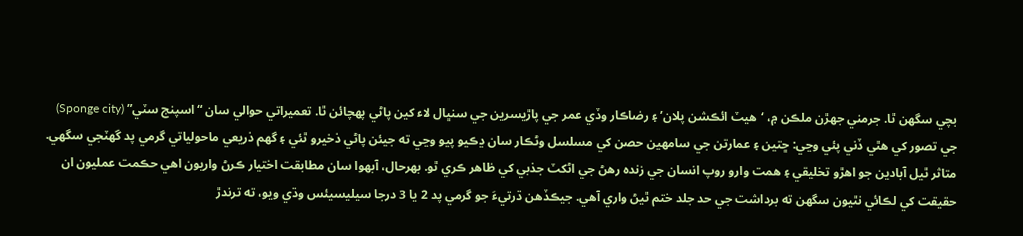بچي سگهن ٿا. جرمني جهڙن ملڪن ۾، ‘هيٽ ائڪشن پلان’ ۽ رضاڪار وڏي عمر جي پاڙيسرين جي سنڀال لاء کين پاڻي پهچائن ٿا. تعميراتي حوالي سان “اسپنج سٽي” (Sponge city) جي تصور کي هٿي ڏني پئي وڃي: ڇتين ۽ عمارتن جي سامهين حصن کي مسلسل وڻڪار سان ڍڪيو پيو وڃي ته جيئن پاڻي ذخيرو ٿئي ۽ گھم ذريعي ماحولياتي گرمي پد گهٽجي سگهي.
متاثر ٿيل آبادين جو اهڙو تخليقي ۽ همت وارو روپ انسان جي زنده رهڻ جي اڻکٽ جذبي کي ظاهر ڪري ٿو. بهرحال، آبهوا سان مطابقت اختيار ڪرڻ واريون اهي حڪمت عمليون ان حقيقت کي لڪائي نٿيون سگهن ته برداشت جي حد جلد ختم ٿيڻ واري آهي. جيڪڏهن ڌرتيءَ جو گرمي پد 2 يا 3 درجا سيليسيئس وڌي ويو، ته ترندڙ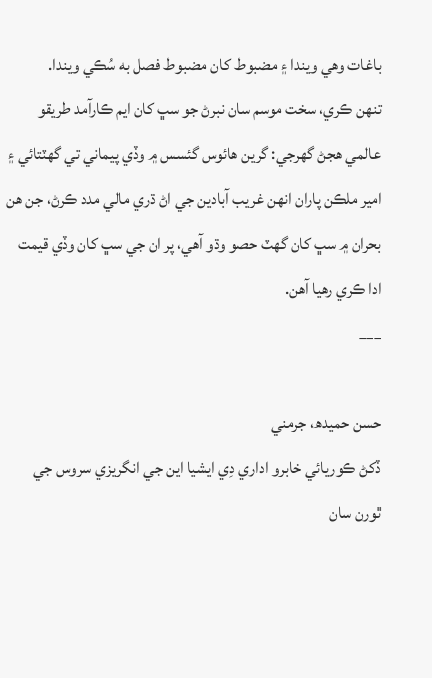باغات وهي ويندا ۽ مضبوط کان مضبوط فصل به سُڪي ويندا.
تنهن ڪري، سخت موسم سان نبرڻ جو سڀ کان ايم ڪارآمد طريقو عالمي هجڻ گهرجي: گرين هائوس گئسس ۾ وڏي پيماني تي گھٽتائي ۽ امير ملڪن پاران انهن غريب آبادين جي اڻ ڌري مالي مدد ڪرڻ، جن هن بحران ۾ سڀ کان گهٽ حصو وڌو آهي، پر ان جي سڀ کان وڏي قيمت ادا ڪري رهيا آهن.
___

حسن حميدھ، جرمني
ڏکڻ ڪوريائي خابرو اداري دِي ايشيا اين جي انگريزي سروس جي ٿورن سان